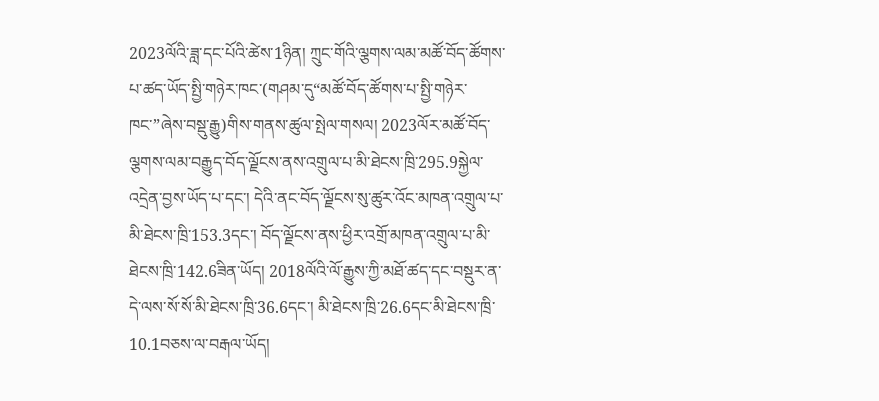2023ལོའི་ཟླ་དང་པོའི་ཚེས་1ཉིན། ཀྲུང་གོའི་ལྕགས་ལམ་མཚོ་བོད་ཚོགས་པ་ཚད་ཡོད་སྤྱི་གཉེར་ཁང་(གཤམ་དུ“མཚོ་བོད་ཚོགས་པ་སྤྱི་གཉེར་ཁང་”ཞེས་བསྡུ་རྒྱུ)གིས་གནས་ཚུལ་སྤེལ་གསལ། 2023ལོར་མཚོ་བོད་ལྕགས་ལམ་བརྒྱུད་བོད་ལྗོངས་ནས་འགྲུལ་པ་མི་ཐེངས་ཁྲི་295.9སྐྱེལ་འདྲེན་བྱས་ཡོད་པ་དང་། དེའི་ནང་བོད་ལྗོངས་སུ་ཚུར་འོང་མཁན་འགྲུལ་པ་མི་ཐེངས་ཁྲི་153.3དང་། བོད་ལྗོངས་ནས་ཕྱིར་འགྲོ་མཁན་འགྲུལ་པ་མི་ཐེངས་ཁྲི་142.6ཟིན་ཡོད། 2018ལོའི་ལོ་རྒྱུས་ཀྱི་མཐོ་ཚད་དང་བསྡུར་ན་དེ་ལས་སོ་སོ་མི་ཐེངས་ཁྲི་36.6དང་། མི་ཐེངས་ཁྲི་26.6དང་མི་ཐེངས་ཁྲི་10.1བཅས་ལ་བརྒལ་ཡོད།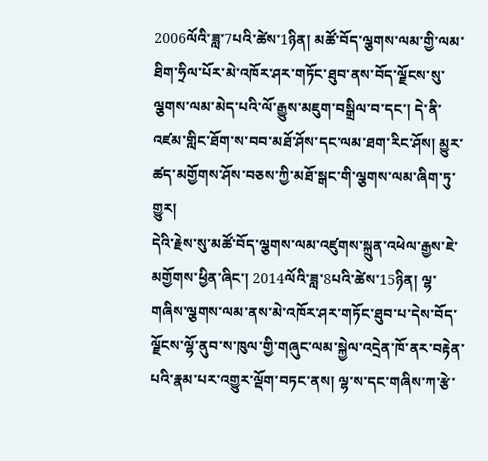2006ལོའི་ཟླ་7པའི་ཚེས་1ཉིན། མཚོ་བོད་ལྕགས་ལམ་གྱི་ལམ་ཐིག་ཧྲིལ་པོར་མེ་འཁོར་ཤར་གཏོང་ཐུབ་ནས་བོད་ལྗོངས་སུ་ལྕགས་ལམ་མེད་པའི་ལོ་རྒྱུས་མཇུག་བསྒྲིལ་བ་དང་། དེ་ནི་འཛམ་གླིང་ཐོག་ས་བབ་མཐོ་ཤོས་དང་ལམ་ཐག་རིང་ཤོས། མྱུར་ཚད་མགྱོགས་ཤོས་བཅས་ཀྱི་མཐོ་སྒང་གི་ལྕགས་ལམ་ཞིག་ཏུ་གྱུར།
དེའི་རྗེས་སུ་མཚོ་བོད་ལྕགས་ལམ་འཛུགས་སྐྲུན་འཕེལ་རྒྱས་ཇེ་མགྱོགས་ཕྱིན་ཞིང་། 2014ལོའི་ཟླ་8པའི་ཚེས་15ཉིན། ལྷ་གཞིས་ལྕགས་ལམ་ནས་མེ་འཁོར་ཤར་གཏོང་ཐུབ་པ་དེས་བོད་ལྗོངས་ལྷོ་ནུབ་ས་ཁུལ་གྱི་གཞུང་ལམ་སྐྱེལ་འདྲེན་ཁོ་ནར་བརྟེན་པའི་རྣམ་པར་འགྱུར་ལྡོག་བཏང་ནས། ལྷ་ས་དང་གཞིས་ཀ་རྩེ་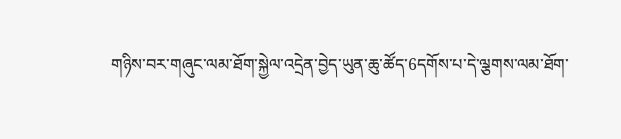གཉིས་བར་གཞུང་ལམ་ཐོག་སྐྱེལ་འདྲེན་བྱེད་ཡུན་ཆུ་ཚོད་6དགོས་པ་དེ་ལྕགས་ལམ་ཐོག་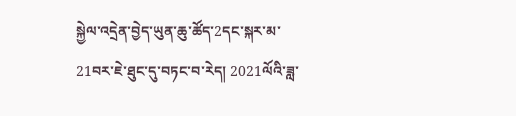སྐྱེལ་འདྲེན་བྱེད་ཡུན་ཆུ་ཚོད་2དང་སྐར་མ་21བར་ཇེ་ཐུང་དུ་བཏང་བ་རེད། 2021ལོའི་ཟླ་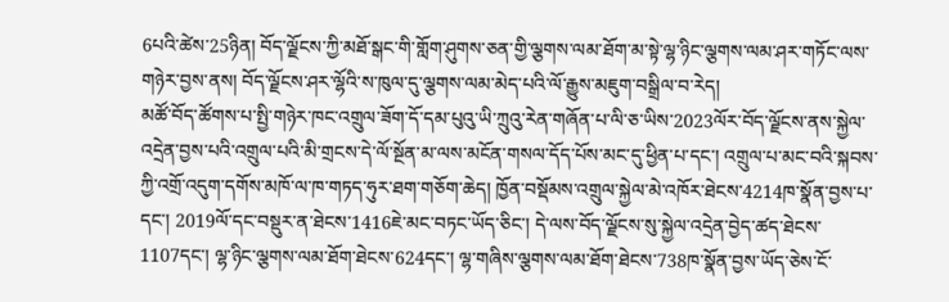6པའི་ཚེས་25ཉིན། བོད་ལྗོངས་ཀྱི་མཐོ་སྒང་གི་གློག་ཤུགས་ཅན་གྱི་ལྕགས་ལམ་ཐོག་མ་སྟེ་ལྷ་ཉིང་ལྕགས་ལམ་ཤར་གཏོང་ལས་གཉེར་བྱས་ནས། བོད་ལྗོངས་ཤར་ལྷོའི་ས་ཁུལ་དུ་ལྕགས་ལམ་མེད་པའི་ལོ་རྒྱུས་མཇུག་བསྒྲིལ་བ་རེད།
མཚོ་བོད་ཚོགས་པ་སྤྱི་གཉེར་ཁང་འགྲུལ་ཟོག་དོ་དམ་པུའུ་ཡི་ཀྲུའུ་རེན་གཞོན་པ་ལི་ཅ་ཡིས་2023ལོར་བོད་ལྗོངས་ནས་སྐྱེལ་འདྲེན་བྱས་པའི་འགྲུལ་པའི་མི་གྲངས་དེ་ལོ་སྔོན་མ་ལས་མངོན་གསལ་དོད་པོས་མང་དུ་ཕྱིན་པ་དང་། འགྲུལ་པ་མང་བའི་སྐབས་ཀྱི་འགྲོ་འདུག་དགོས་མཁོ་ལ་ཁ་གཏད་ཧུར་ཐག་གཅོག་ཆེད། ཁྱོན་བསྡོམས་འགྲུལ་སྐྱེལ་མེ་འཁོར་ཐེངས་4214ཁ་སྣོན་བྱས་པ་དང་། 2019ལོ་དང་བསྡུར་ན་ཐེངས་1416ཇེ་མང་བཏང་ཡོད་ཅིང་། དེ་ལས་བོད་ལྗོངས་སུ་སྐྱེལ་འདྲེན་བྱེད་ཚད་ཐེངས་1107དང་། ལྷ་ཉིང་ལྕགས་ལམ་ཐོག་ཐེངས་624དང་། ལྷ་གཞིས་ལྕགས་ལམ་ཐོག་ཐེངས་738ཁ་སྣོན་བྱས་ཡོད་ཅེས་ངོ་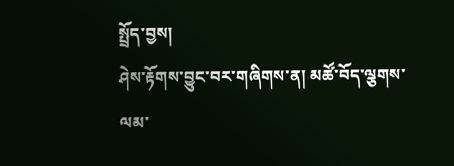སྤྲོད་བྱས།
ཤེས་རྟོགས་བྱུང་བར་གཞིགས་ན། མཚོ་བོད་ལྕགས་ལམ་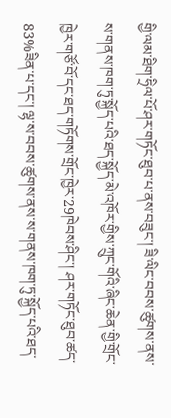གྱི་ལམ་ཐིག་ཧྲིལ་པོ་ཤར་གཏོང་ཐུབ་པ་ནས་བཟུང་། ཟི་ལིང་བབས་ཚུགས་ནས་ས་གནས་ཁག་ཏུ་སྐྱོད་པའི་ཐད་སྐྱོད་མེ་འཁོར་གྱིས་ཀྲུང་གོའི་ཞིང་ཆེན་གྱི་གྲོང་ཁྱེར་གཙོ་བོ་དང་ཐད་གཏོགས་གྲོང་ཁྱེར་29ཁེབས་ཤིང་། ཤར་གཏོང་ཐུབ་ཚད་83%ཟིན་པ་དང་། ལྷ་ས་བབས་ཚུགས་ནས་ས་གནས་ཁག་ཏུ་སྐྱོད་པའི་ཐད་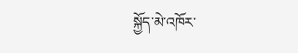སྐྱོད་མེ་འཁོར་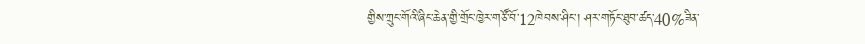གྱིས་ཀྲུང་གོའི་ཞིང་ཆེན་གྱི་གྲོང་ཁྱེར་གཙོ་བོ་12ཁེབས་ཤིང་། ཤར་གཏོང་ཐུབ་ཚད་40%ཟིན་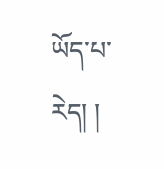ཡོད་པ་རེད། །